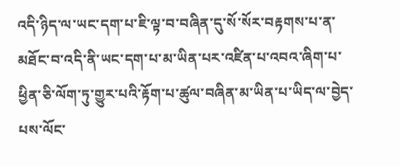འདི་ཉིད་ལ་ཡང་དག་པ་ཇི་ལྟ་བ་བཞིན་དུ་སོ་སོར་བརྟགས་པ་ན་མཐོང་བ་འདི་ནི་ཡང་དག་པ་མ་ཡིན་པར་འཛིན་པ་འབའ་ཞིག་པ་ཕྱིན་ཅི་ལོག་ཏུ་གྱུར་པའི་རྟོག་པ་ཚུལ་བཞིན་མ་ཡིན་པ་ཡིད་ལ་བྱེད་པས་ལོང་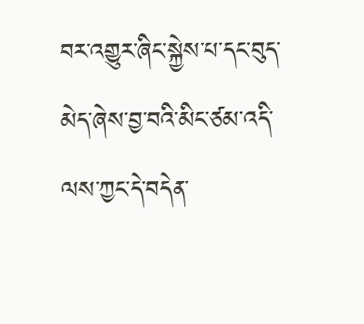བར་འགྱུར་ཞིང་སྐྱེས་པ་དང་བུད་མེད་ཞེས་བྱ་བའི་མིང་ཙམ་འདི་ལས་ཀྱང་དེ་བདེན་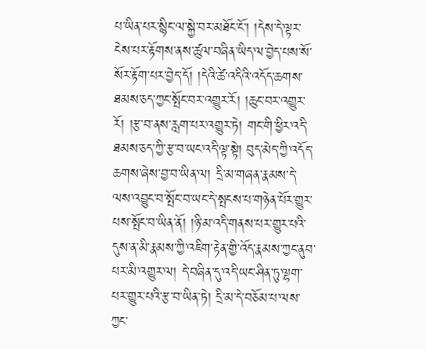པ་ཡིན་པར་སྙིང་ལ་སྐྱེ་བར་མཐོང་ངོ་། །དེས་དེ་ལྟར་ངེས་པར་རྟོགས་ནས་ཚུལ་བཞིན་ཡིད་ལ་བྱེད་པས་སོ་སོར་རྟོག་པར་བྱེད་དོ། །དེའི་ཚེ་འདིའི་འདོད་ཆགས་ཐམས་ཅད་ཀྱང་སྤོང་བར་འགྱུར་རོ། །ཆུང་བར་འགྱུར་རོ། །རྩ་བ་ནས་རླག་པར་འགྱུར་ཏེ། གང་གི་ཕྱིར་འདི་ཐམས་ཅད་ཀྱི་རྩ་བ་ཡང་འདི་ལྟ་སྟེ། བུད་མེད་ཀྱི་འདོད་ཆགས་ཞེས་བྱ་བ་ཡིན་ལ། དྲི་མ་གཞན་རྣམས་དེ་ལས་འབྱུང་བ་སྤོང་བ་ཡང་དེ་སྤངས་པ་གཉེན་པོར་གྱུར་པས་སྤོང་བ་ཡིན་ནོ། །ཉི་མ་འདི་གནས་པར་གྱུར་པའི་དུས་ན་མི་རྣམས་ཀྱི་འཇིག་རྟེན་གྱི་འོད་རྣམས་ཀྱང་ནུབ་པར་མི་འགྱུར་ལ། དེ་བཞིན་དུ་འདི་ཡང་ཤིན་ཏུ་ལྷག་པར་གྱུར་པའི་རྩ་བ་ཡིན་ཏེ། དྲི་མ་དེ་བཅོམ་པ་ལས་ཀྱང་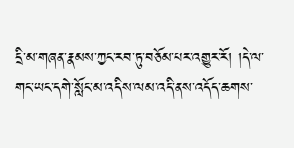དྲི་མ་གཞན་རྣམས་ཀྱང་རབ་ཏུ་བཅོམ་པར་འགྱུར་རོ། །དེ་ལ་གང་ཡང་དགེ་སློང་མ་འདིས་ལམ་འདི་ནས་འདོད་ཆགས་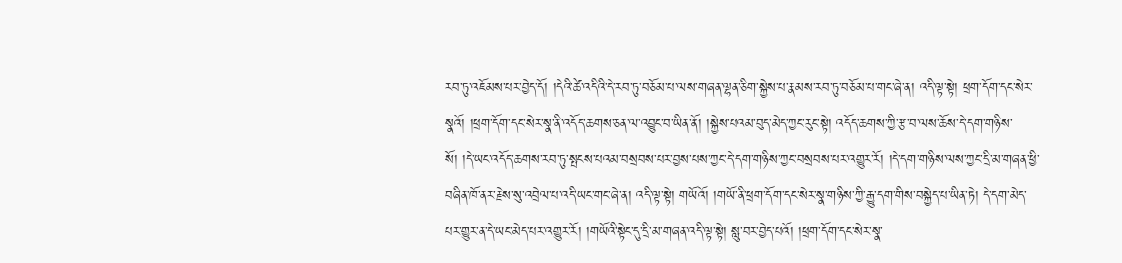རབ་ཏུ་འཇོམས་པར་བྱེད་དོ། །དེའི་ཚེ་འདིའི་དེ་རབ་ཏུ་བཅོམ་པ་ལས་གཞན་ལྷན་ཅིག་སྐྱེས་པ་རྣམས་རབ་ཏུ་བཅོམ་པ་གང་ཞེ་ན། འདི་ལྟ་སྟེ། ཕྲག་དོག་དང་སེར་སྣའོ། །ཕྲག་དོག་དང་སེར་སྣ་ནི་འདོད་ཆགས་ཅན་ལ་འབྱུང་བ་ཡིན་ནོ། །སྐྱེས་པའམ་བུད་མེད་ཀྱང་རུང་སྟེ། འདོད་ཆགས་ཀྱི་རྩ་བ་ལས་ཆོས་དེ་དག་གཉིས་སོ། །དེ་ཡང་འདོད་ཆགས་རབ་ཏུ་སྤངས་པའམ་བསྲབས་པར་བྱས་པས་ཀྱང་དེ་དག་གཉིས་ཀྱང་བསྲབས་པར་འགྱུར་རོ། །དེ་དག་གཉིས་ལས་ཀྱང་དྲི་མ་གཞན་ཕྱི་བཞིན་ཁོ་ནར་རྗེས་སུ་འབྲེལ་པ་འདི་ཡང་གང་ཞེ་ན། འདི་ལྟ་སྟེ། གཡོའོ། །གཡོ་ནི་ཕྲག་དོག་དང་སེར་སྣ་གཉིས་ཀྱི་རྒྱུ་དག་གིས་བསྐྱེད་པ་ཡིན་ཏེ། དེ་དག་མེད་པར་གྱུར་ན་དེ་ཡང་མེད་པར་འགྱུར་རོ། །གཡོའི་སྟེང་དུ་དྲི་མ་གཞན་འདི་ལྟ་སྟེ། སླུ་བར་བྱེད་པའོ། །ཕྲག་དོག་དང་སེར་སྣ་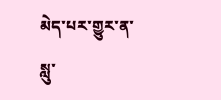མེད་པར་གྱུར་ན་སླུ་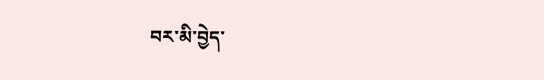བར་མི་བྱེད་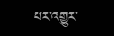པར་འགྱུར་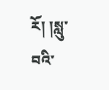རོ། །སླུ་བའི་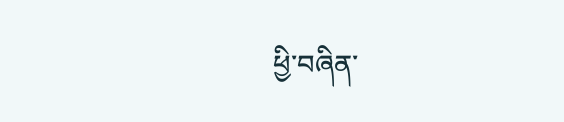ཕྱི་བཞིན་